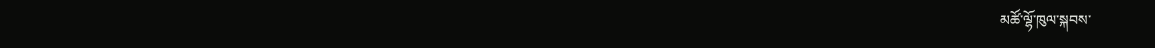མཚོ་ལྷོ་ཁུལ་སྐབས་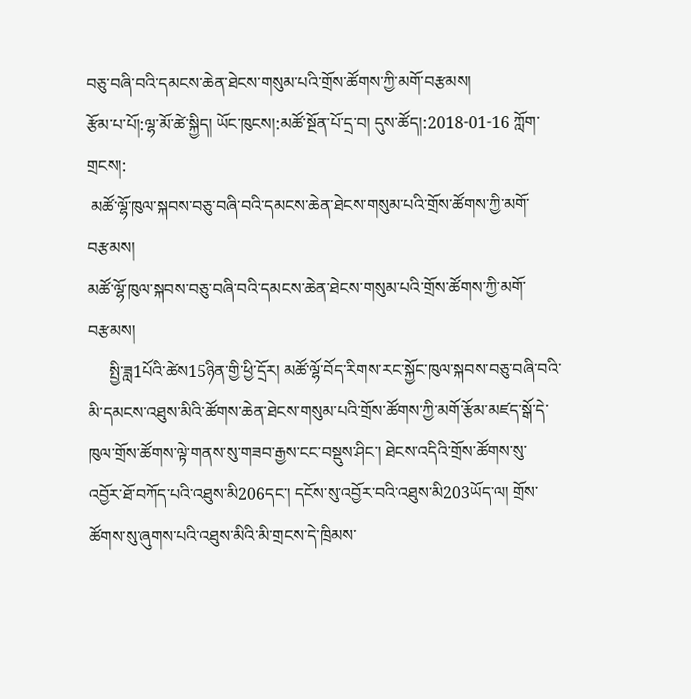བཅུ་བཞི་བའི་དམངས་ཆེན་ཐེངས་གསུམ་པའི་གྲོས་ཚོགས་ཀྱི་མགོ་བརྩམས།
རྩོམ་པ་པོ།:ལྷ་མོ་ཚེ་སྐྱིད། ཡོང་ཁུངས།:མཚོ་སྔོན་པོ་དྲ་བ། དུས་ཚོད།:2018-01-16 ཀློག་གྲངས།:
 མཚོ་ལྷོ་ཁུལ་སྐབས་བཅུ་བཞི་བའི་དམངས་ཆེན་ཐེངས་གསུམ་པའི་གྲོས་ཚོགས་ཀྱི་མགོ་བརྩམས།
མཚོ་ལྷོ་ཁུལ་སྐབས་བཅུ་བཞི་བའི་དམངས་ཆེན་ཐེངས་གསུམ་པའི་གྲོས་ཚོགས་ཀྱི་མགོ་བརྩམས།
     སྤྱི་ཟླ1པོའི་ཚེས15ཉིན་གྱི་ཕྱི་དྲོར། མཚོ་ལྷོ་བོད་རིགས་རང་སྐྱོང་ཁུལ་སྐབས་བཅུ་བཞི་བའི་མི་དམངས་འཐུས་མིའི་ཚོགས་ཆེན་ཐེངས་གསུམ་པའི་གྲོས་ཚོགས་ཀྱི་མགོ་རྩོམ་མཛད་སྒོ་དེ་ཁུལ་གྲོས་ཚོགས་ལྟེ་གནས་སུ་གཟབ་རྒྱས་ངང་བསྡུས་ཤིང་། ཐེངས་འདིའི་གྲོས་ཚོགས་སུ་འབྱོར་ཐོ་བཀོད་པའི་འཐུས་མི206དང་། དངོས་སུ་འབྱོར་བའི་འཐུས་མི203ཡོད་ལ། གྲོས་ཚོགས་སུ་ཞུགས་པའི་འཐུས་མིའི་མི་གྲངས་དེ་ཁྲིམས་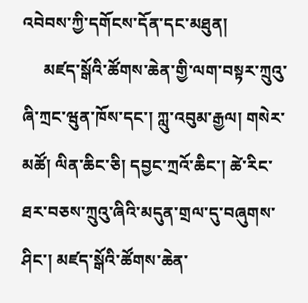འབེབས་ཀྱི་དགོངས་དོན་དང་མཐུན།
     མཛད་སྒོའི་ཚོགས་ཆེན་གྱི་ལག་བསྟར་ཀྲུའུ་ཞི་ཀྲང་ཝུན་ཁོས་དང་། ཀླུ་འབུམ་རྒྱལ། གསེར་མཚོ། ལིན་ཆིང་ཅི། དབྱང་ཀྲའོ་ཆིང་། ཚེ་རིང་ཐར་བཅས་ཀྲུའུ་ཞིའི་མདུན་གྲལ་དུ་བཞུགས་ཤིང་། མཛད་སྒོའི་ཚོགས་ཆེན་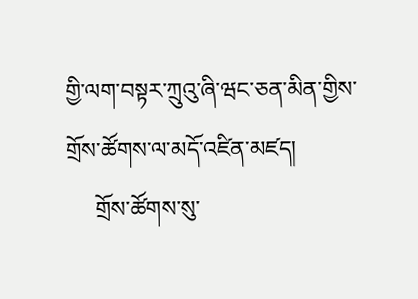གྱི་ལག་བསྟར་ཀྲུའུ་ཞི་ཝང་ཅན་མིན་གྱིས་གྲོས་ཚོགས་ལ་མདོ་འཛིན་མཛད།
     གྲོས་ཚོགས་སུ་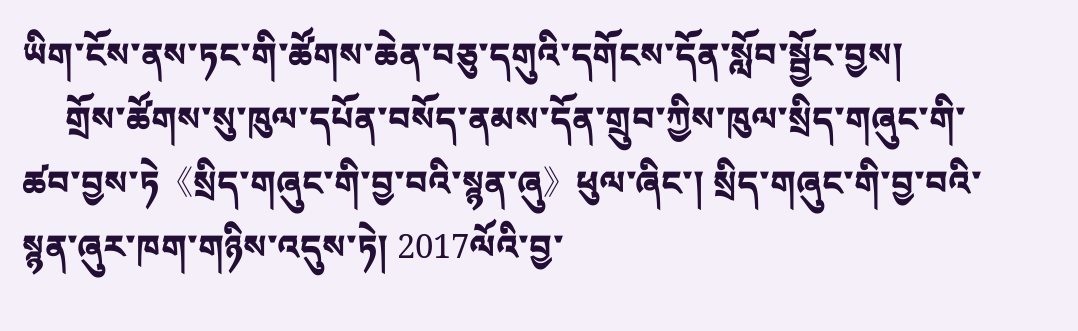ཡིག་ངོས་ནས་ཏང་གི་ཚོགས་ཆེན་བཅུ་དགུའི་དགོངས་དོན་སློབ་སྦྱོང་བྱས།
     གྲོས་ཚོགས་སུ་ཁུལ་དཔོན་བསོད་ནམས་དོན་གྲུབ་ཀྱིས་ཁུལ་སྲིད་གཞུང་གི་ཚབ་བྱས་ཏེ《སྲིད་གཞུང་གི་བྱ་བའི་སྙན་ཞུ》ཕུལ་ཞིང་། སྲིད་གཞུང་གི་བྱ་བའི་སྙན་ཞུར་ཁག་གཉིས་འདུས་ཏེ། 2017ལོའི་བྱ་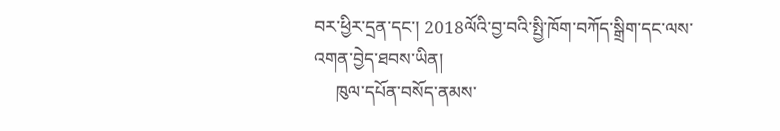བར་ཕྱིར་དྲན་དང་། 2018ལོའི་བྱ་བའི་སྤྱི་ཁོག་བཀོད་སྒྲིག་དང་ལས་འགན་བྱེད་ཐབས་ཡིན།
     ཁུལ་དཔོན་བསོད་ནམས་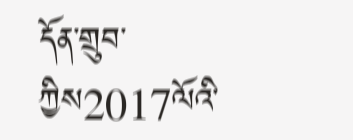དོན་གྲུབ་ཀྱིས2017ལོའི་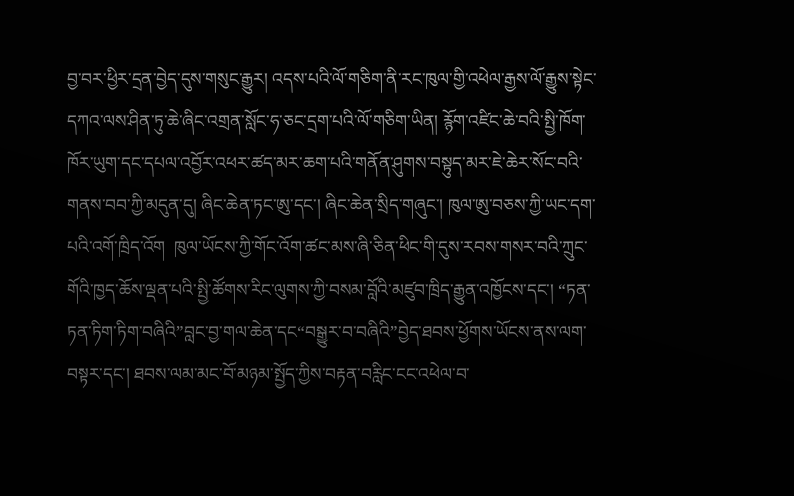བྱ་བར་ཕྱིར་དྲན་བྱེད་དུས་གསུང་རྒྱུར། འདས་པའི་ལོ་གཅིག་ནི་རང་ཁུལ་གྱི་འཕེལ་རྒྱས་ལོ་རྒྱུས་སྟེང་དཀའ་ལས་ཤིན་ཏུ་ཆེ་ཞིང་འགྲན་སློང་ཧ་ཅང་དྲག་པའི་ལོ་གཅིག་ཡིན། རྙོག་འཛིང་ཆེ་བའི་སྤྱི་ཁོག་ཁོར་ཡུག་དང་དཔལ་འབྱོར་འཕར་ཚད་མར་ཆག་པའི་གནོན་ཤུགས་བསྟུད་མར་ཇེ་ཆེར་སོང་བའི་གནས་བབ་ཀྱི་མདུན་དུ། ཞིང་ཆེན་ཏང་ཨུ་དང་། ཞིང་ཆེན་སྲིད་གཞུང་། ཁུལ་ཨུ་བཅས་ཀྱི་ཡང་དག་པའི་འགོ་ཁྲིད་འོག  ཁུལ་ཡོངས་ཀྱི་གོང་འོག་ཚང་མས་ཞི་ཅིན་ཕིང་གི་དུས་རབས་གསར་བའི་ཀྲུང་གོའི་ཁྱད་ཆོས་ལྡན་པའི་སྤྱི་ཚོགས་རིང་ལུགས་ཀྱི་བསམ་བློའི་མཛུབ་ཁྲིད་རྒྱུན་འཁྱོངས་དང་། “ཏན་ཏན་ཏིག་ཏིག་བཞིའི”བླང་བྱ་གལ་ཆེན་དང“བསྒྱུར་བ་བཞིའི”བྱེད་ཐབས་ཕྱོགས་ཡོངས་ནས་ལག་བསྟར་དང་། ཐབས་ལམ་མང་བོ་མཉམ་སྤྱོད་ཀྱིས་བརྟན་བརླིང་ངང་འཕེལ་བ་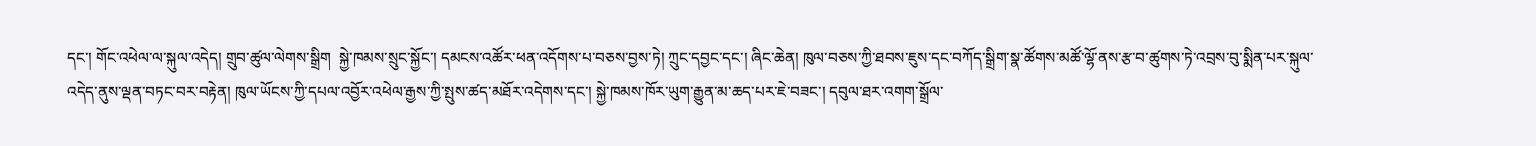དང་། གོང་འཕེལ་ལ་སྐུལ་འདེད། གྲུབ་ཚུལ་ལེགས་སྒྲིག  སྐྱེ་ཁམས་སྲུང་སྐྱོང་། དམངས་འཚོར་ཕན་འདོགས་པ་བཅས་བྱས་ཏེ། ཀྲུང་དབྱང་དང་། ཞིང་ཆེན། ཁུལ་བཅས་ཀྱི་ཐབས་ཇུས་དང་བཀོད་སྒྲིག་སྣ་ཚོགས་མཚོ་ལྷོ་ནས་རྩ་བ་ཚུགས་ཏེ་འབྲས་བུ་སྨིན་པར་སྐུལ་འདེད་ནུས་ལྡན་བཏང་བར་བརྟེན། ཁུལ་ཡོངས་ཀྱི་དཔལ་འབྱོར་འཕེལ་རྒྱས་ཀྱི་སྤུས་ཚད་མཐོར་འདེགས་དང་། སྐྱེ་ཁམས་ཁོར་ཡུག་རྒྱུན་མ་ཆད་པར་ཇེ་བཟང་། དབུལ་ཐར་འགག་སྒྲོལ་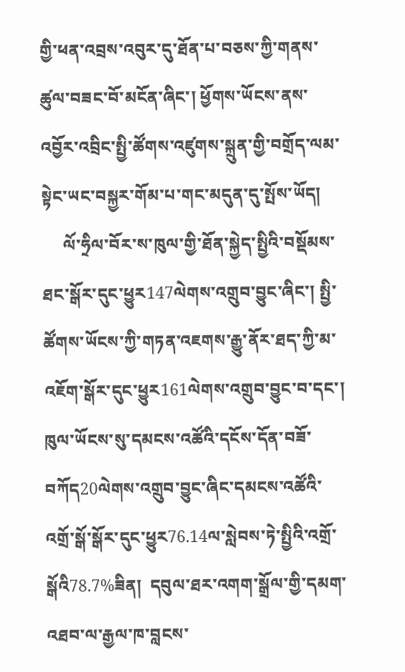གྱི་ཕན་འབྲས་འབུར་དུ་ཐོན་པ་བཅས་ཀྱི་གནས་ཚུལ་བཟང་བོ་མངོན་ཞིང་། ཕྱོགས་ཡོངས་ནས་འབྱོར་འབྲིང་སྤྱི་ཚོགས་འཛུགས་སྐྲུན་གྱི་བགྲོད་ལམ་སྟེང་ཡང་བསྐྱར་གོམ་པ་གང་མདུན་དུ་སྤོས་ཡོད།
     ལོ་ཧྲིལ་བོར་ས་ཁུལ་གྱི་ཐོན་སྐྱེད་སྤྱིའི་བསྡོམས་ཐང་སྒོར་དུང་ཕྱུར147ལེགས་འགྲུབ་བྱུང་ཞིང་། སྤྱི་ཚོགས་ཡོངས་ཀྱི་གཏན་འཇགས་རྒྱུ་ནོར་ཐད་ཀྱི་མ་འཇོག་སྒོར་དུང་ཕྱུར161ལེགས་འགྲུབ་བྱུང་བ་དང་། ཁུལ་ཡོངས་སུ་དམངས་འཚོའི་དངོས་དོན་བཟོ་བཀོད20ལེགས་འགྲུབ་བྱུང་ཞིང་དམངས་འཚོའི་འགྲོ་སྒོ་སྒོར་དུང་ཕྱུར76.14ལ་སླེབས་ཏེ་སྤྱིའི་འགྲོ་སྒོའི78.7%ཟིན།  དབུལ་ཐར་འགག་སྒྲོལ་གྱི་དམག་འཐབ་ལ་རྒྱལ་ཁ་བླངས་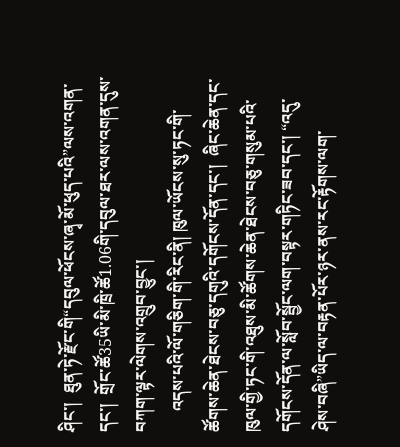ཤིང་།  ཐུན་ཏེ་རྫོང་གི“དབུལ་ཕོངས་ཞྭ་མོ་ཕུད་པའི”ལས་འགན་དང་།  གྲོང་ཚོ35ཡི་མི་ཁྲི་ཚོ1.06གི་དབུལ་ཐར་ལས་འགན་དུས་བཀག་ལྟར་ལེགས་འགྲུབ་བྱུང་།
     འདས་པའི་ལོ་གཅིག་གི་རིང་ནི། ཁུལ་ཡོངས་སུ་ཏང་གི་ཚོགས་ཆེན་ཐེངས་བཅུ་དགུའི་དགོངས་དོན་དང་།  ཞིང་ཆེན་དང་ཁུལ་གྱི་ཏང་གི་འཐུས་མི་ཚོགས་ཆེན་ཐེངས་བཅུ་གསུམ་པའི་དགོངས་དོན་ལ་སློབ་སྦྱོང་ལག་བསྟར་གཏིང་ཟབ་དང་། “འདུ་ཤེས་བཞི”ཡིད་ལ་བརྟན་པོར་ཉར་ནས་རང་རྟོགས་ལག་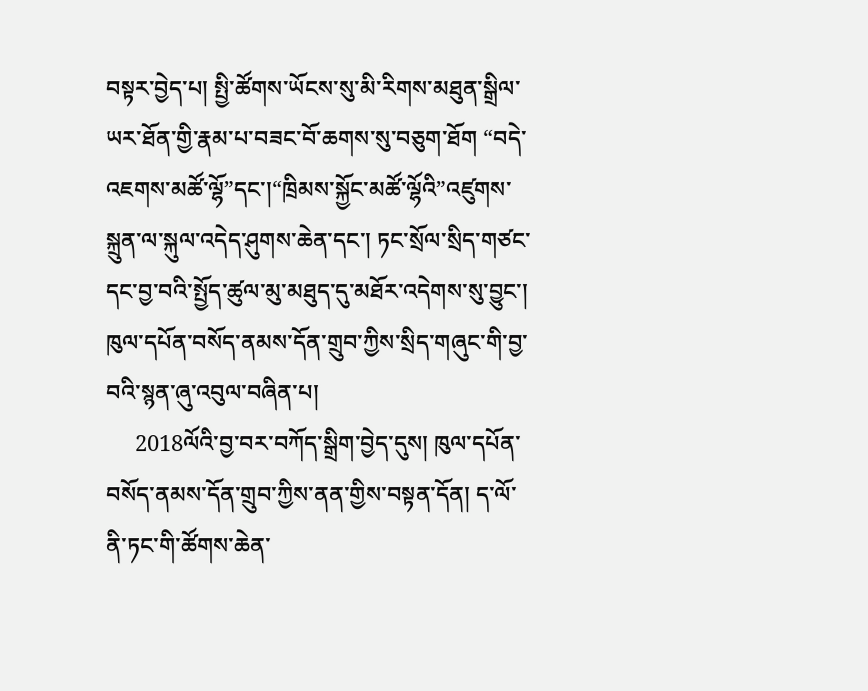བསྟར་བྱེད་པ། སྤྱི་ཚོགས་ཡོངས་སུ་མི་རིགས་མཐུན་སྒྲིལ་ཡར་ཐོན་གྱི་རྣམ་པ་བཟང་བོ་ཆགས་སུ་བཅུག་ཐོག “བདེ་འཇགས་མཚོ་ལྷོ”དང་།“ཁྲིམས་སྐྱོང་མཚོ་ལྷོའི”འཛུགས་སྐྲུན་ལ་སྐུལ་འདེད་ཤུགས་ཆེན་དང་། ཏང་སྲོལ་སྲིད་གཙང་དང་བྱ་བའི་སྤྱོད་ཚུལ་མུ་མཐུད་དུ་མཐོར་འདེགས་སུ་བྱུང་།
ཁུལ་དཔོན་བསོད་ནམས་དོན་གྲུབ་ཀྱིས་སྲིད་གཞུང་གི་བྱ་བའི་སྙན་ཞུ་འབུལ་བཞིན་པ།
     2018ལོའི་བྱ་བར་བཀོད་སྒྲིག་བྱེད་དུས། ཁུལ་དཔོན་བསོད་ནམས་དོན་གྲུབ་ཀྱིས་ནན་གྱིས་བསྟན་དོན། ད་ལོ་ནི་ཏང་གི་ཚོགས་ཆེན་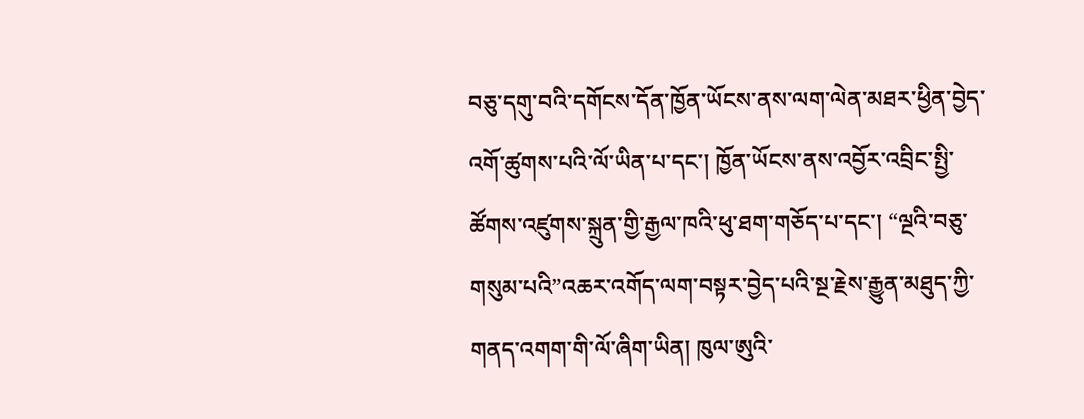བཅུ་དགུ་བའི་དགོངས་དོན་ཁྱོན་ཡོངས་ནས་ལག་ལེན་མཐར་ཕྱིན་བྱེད་འགོ་ཚུགས་པའི་ལོ་ཡིན་པ་དང་། ཁྱོན་ཡོངས་ནས་འབྱོར་འབྲིང་སྤྱི་ཚོགས་འཛུགས་སྐྲུན་གྱི་རྒྱལ་ཁའི་ཕུ་ཐག་གཅོད་པ་དང་། “ལྔའི་བཅུ་གསུམ་པའི”འཆར་འགོད་ལག་བསྟར་བྱེད་པའི་སྔ་རྗེས་རྒྱུན་མཐུད་ཀྱི་གནད་འགག་གི་ལོ་ཞིག་ཡིན། ཁུལ་ཨུའི་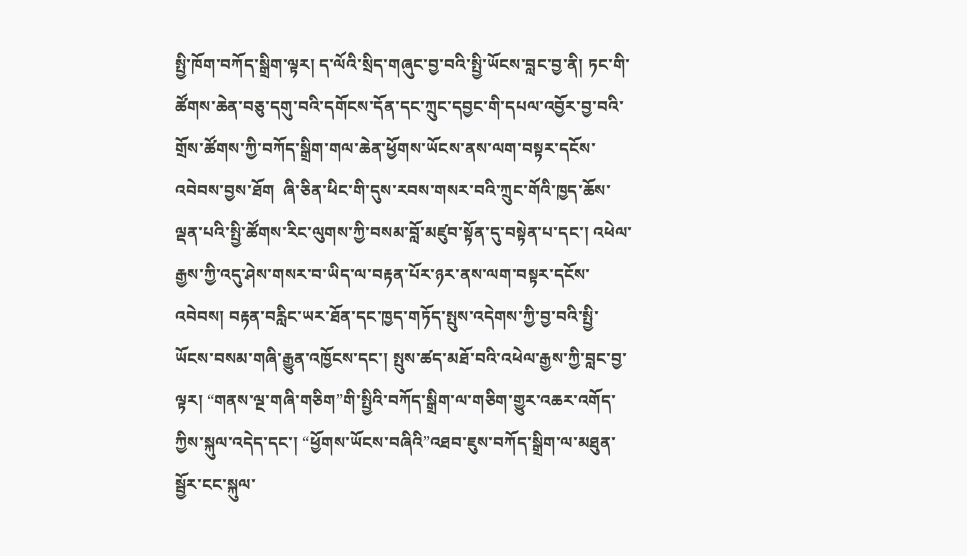སྤྱི་ཁོག་བཀོད་སྒྲིག་ལྟར། ད་ལོའི་སྲིད་གཞུང་བྱ་བའི་སྤྱི་ཡོངས་བླང་བྱ་ནི། ཏང་གི་ཚོགས་ཆེན་བཅུ་དགུ་བའི་དགོངས་དོན་དང་ཀྲུང་དབྱང་གི་དཔལ་འབྱོར་བྱ་བའི་གྲོས་ཚོགས་ཀྱི་བཀོད་སྒྲིག་གལ་ཆེན་ཕྱོགས་ཡོངས་ནས་ལག་བསྟར་དངོས་འབེབས་བྱས་ཐོག  ཞི་ཅིན་ཕིང་གི་དུས་རབས་གསར་བའི་ཀྲུང་གོའི་ཁྱད་ཆོས་ལྡན་པའི་སྤྱི་ཚོགས་རིང་ལུགས་ཀྱི་བསམ་བློ་མཛུབ་སྟོན་དུ་བསྟེན་པ་དང་། འཕེལ་རྒྱས་ཀྱི་འདུ་ཤེས་གསར་བ་ཡིད་ལ་བརྟན་པོར་ཉར་ནས་ལག་བསྟར་དངོས་འབེབས། བརྟན་བརླིང་ཡར་ཐོན་དང་ཁྱད་གཏོད་སྤུས་འདེགས་ཀྱི་བྱ་བའི་སྤྱི་ཡོངས་བསམ་གཞི་རྒྱུན་འཁྱོངས་དང་། སྤུས་ཚད་མཐོ་བའི་འཕེལ་རྒྱས་ཀྱི་བླང་བྱ་ལྟར། “གནས་ལྔ་གཞི་གཅིག”གི་སྤྱིའི་བཀོད་སྒྲིག་ལ་གཅིག་གྱུར་འཆར་འགོད་ཀྱིས་སྐུལ་འདེད་དང་། “ཕྱོགས་ཡོངས་བཞིའི”འཐབ་ཇུས་བཀོད་སྒྲིག་ལ་མཐུན་སྦྱོར་ངང་སྐུལ་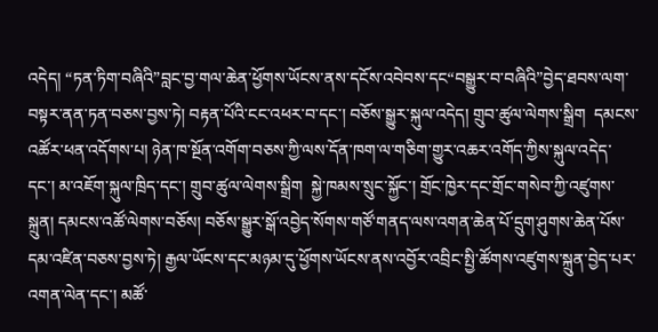འདེད། “ཏན་ཏིག་བཞིའི”བླང་བྱ་གལ་ཆེན་ཕྱོགས་ཡོངས་ནས་དངོས་འབེབས་དང“བསྒྱུར་བ་བཞིའི”བྱེད་ཐབས་ལག་བསྟར་ནན་ཏན་བཅས་བྱས་ཏེ། བརྟན་པོའི་ངང་འཕར་བ་དང་། བཅོས་སྒྱུར་སྐུལ་འདེད། གྲུབ་ཚུལ་ལེགས་སྒྲིག  དམངས་འཚོར་ཕན་འདོགས་པ། ཉེན་ཁ་སྔོན་འགོག་བཅས་ཀྱི་ལས་དོན་ཁག་ལ་གཅིག་གྱུར་འཆར་འགོད་ཀྱིས་སྐུལ་འདེད་དང་། མ་འཇོག་སྐུལ་ཁྲིད་དང་། གྲུབ་ཚུལ་ལེགས་སྒྲིག  སྐྱེ་ཁམས་སྲུང་སྐྱོང་། གྲོང་ཁྱེར་དང་གྲོང་གསེབ་ཀྱི་འཛུགས་སྐྲུན། དམངས་འཚོ་ལེགས་བཅོས། བཅོས་སྒྱུར་སྒོ་འབྱེད་སོགས་གཙོ་གནད་ལས་འགན་ཆེན་པོ་དྲུག་ཤུགས་ཆེན་པོས་དམ་འཛིན་བཅས་བྱས་ཏེ། རྒྱལ་ཡོངས་དང་མཉམ་དུ་ཕྱོགས་ཡོངས་ནས་འབྱོར་འབྲིང་སྤྱི་ཚོགས་འཛུགས་སྐྲུན་བྱེད་པར་འགན་ལེན་དང་། མཚོ་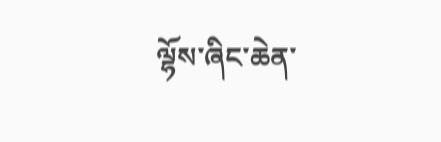ལྷོས་ཞིང་ཆེན་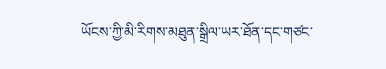ཡོངས་ཀྱི་མི་རིགས་མཐུན་སྒྲིལ་ཡར་ཐོན་དང་གཙང་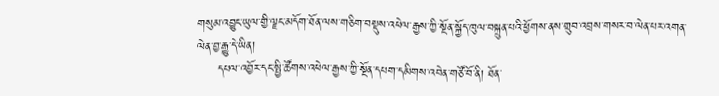གསུམ་འབྱུང་ཡུལ་གྱི་ལྗང་མདོག་ཐོན་ལས་གཅིག་བསྡུས་འཕེལ་རྒྱས་ཀྱི་སྔོན་སྐྱོད་ཁུལ་བསྐྲུན་པའི་ཕྱོགས་ནས་གྲུབ་འབྲས་གསར་བ་ལེན་པར་འགན་ལེན་བྱ་རྒྱུ་དེ་ཡིན།
     དཔལ་འབྱོར་དང་སྤྱི་ཚོགས་འཕེལ་རྒྱས་ཀྱི་སྔོན་དཔག་དམིགས་འབེན་གཙོ་བོ་ནི། ཐོན་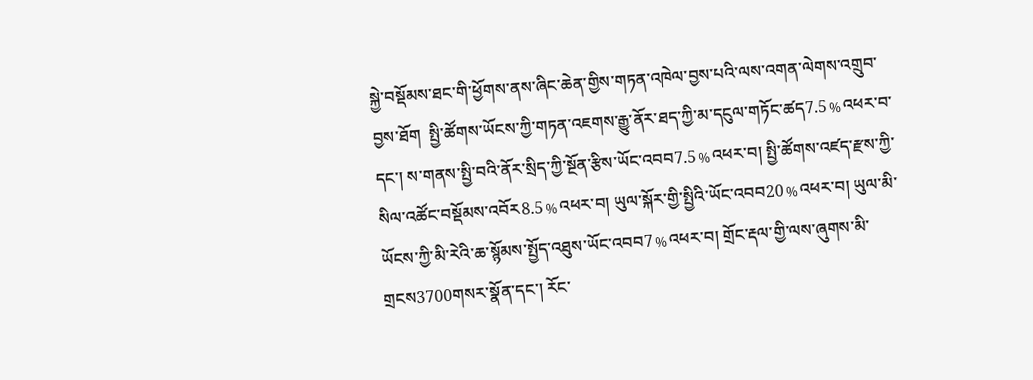སྐྱེ་བསྡོམས་ཐང་གི་ཕྱོགས་ནས་ཞིང་ཆེན་གྱིས་གཏན་འཁེལ་བྱས་པའི་ལས་འགན་ལེགས་འགྲུབ་བྱས་ཐོག  སྤྱི་ཚོགས་ཡོངས་ཀྱི་གཏན་འཇགས་རྒྱུ་ནོར་ཐད་ཀྱི་མ་དངུལ་གཏོང་ཚད7.5﹪འཕར་བ་དང་། ས་གནས་སྤྱི་བའི་ནོར་སྲིད་ཀྱི་སྔོན་རྩིས་ཡོང་འབབ7.5﹪འཕར་བ། སྤྱི་ཚོགས་འཛད་རྫས་ཀྱི་སིལ་འཚོང་བསྡོམས་འབོར8.5﹪འཕར་བ། ཡུལ་སྐོར་གྱི་སྤྱིའི་ཡོང་འབབ20﹪འཕར་བ། ཡུལ་མི་ཡོངས་ཀྱི་མི་རེའི་ཆ་སྙོམས་སྤྱོད་འཐུས་ཡོང་འབབ7﹪འཕར་བ། གྲོང་རྡལ་གྱི་ལས་ཞུགས་མི་གྲངས3700གསར་སྣོན་དང་། རོང་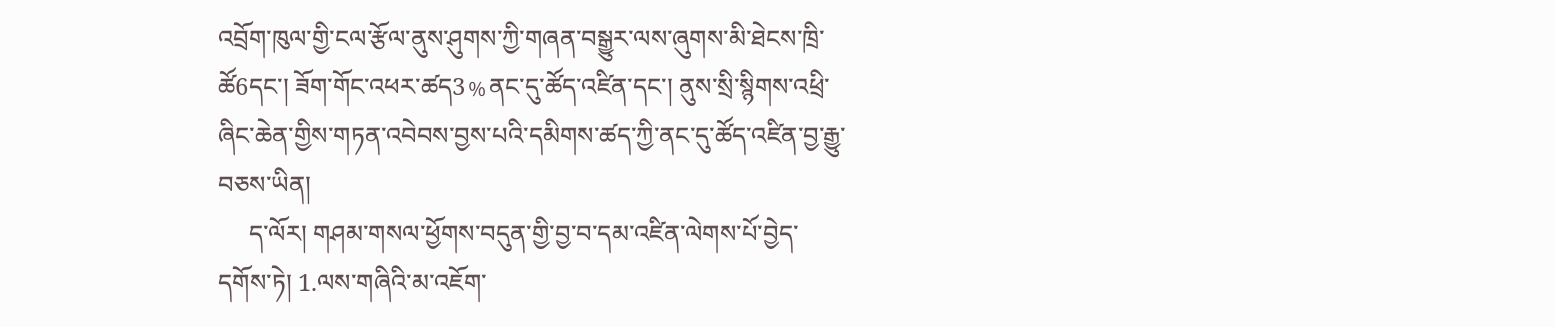འབྲོག་ཁུལ་གྱི་ངལ་རྩོལ་ནུས་ཤུགས་ཀྱི་གཞན་བསྒྱུར་ལས་ཞུགས་མི་ཐེངས་ཁྲི་ཚོ6དང་། ཟོག་གོང་འཕར་ཚད3﹪ནང་དུ་ཚོད་འཛིན་དང་། ནུས་སྲི་སྙིགས་འཕྲི་ཞིང་ཆེན་གྱིས་གཏན་འབེབས་བྱས་པའི་དམིགས་ཚད་ཀྱི་ནང་དུ་ཚོད་འཛིན་བྱ་རྒྱུ་བཅས་ཡིན།
     ད་ལོར། གཤམ་གསལ་ཕྱོགས་བདུན་གྱི་བྱ་བ་དམ་འཛིན་ལེགས་པོ་བྱེད་དགོས་ཏེ། 1.ལས་གཞིའི་མ་འཇོག་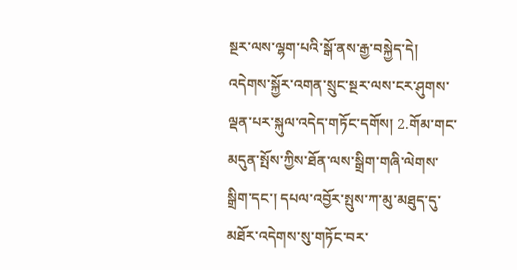སྔར་ལས་ལྷག་པའི་སྒོ་ནས་རྒྱ་བསྐྱེད་དེ། འདེགས་སྐྱོར་འགན་སྲུང་སྔར་ལས་ངར་ཤུགས་ལྡན་པར་སྐུལ་འདེད་གཏོང་དགོས། 2.གོམ་གང་མདུན་སྤོས་ཀྱིས་ཐོན་ལས་སྒྲིག་གཞི་ལེགས་སྒྲིག་དང་། དཔལ་འབྱོར་སྤུས་ཀ་མུ་མཐུད་དུ་མཐོར་འདེགས་སུ་གཏོང་བར་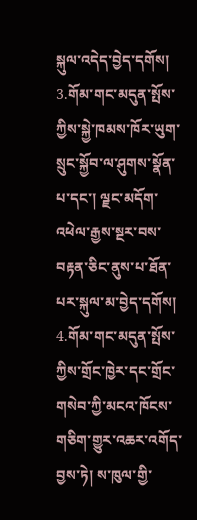སྐུལ་འདེད་བྱེད་དགོས། 3.གོམ་གང་མདུན་སྤོས་ཀྱིས་སྐྱེ་ཁམས་ཁོར་ཡུག་སྲུང་སྐྱོབ་ལ་ཤུགས་སྣོན་པ་དང་། ལྗང་མདོག་འཕེལ་རྒྱས་སྔར་བས་བརྟན་ཅིང་ནུས་པ་ཐོན་པར་སྐུལ་མ་བྱེད་དགོས། 4.གོམ་གང་མདུན་སྤོས་ཀྱིས་གྲོང་ཁྱེར་དང་གྲོང་གསེབ་ཀྱི་མངའ་ཁོངས་གཅིག་གྱུར་འཆར་འགོད་བྱས་ཏེ། ས་ཁུལ་གྱི་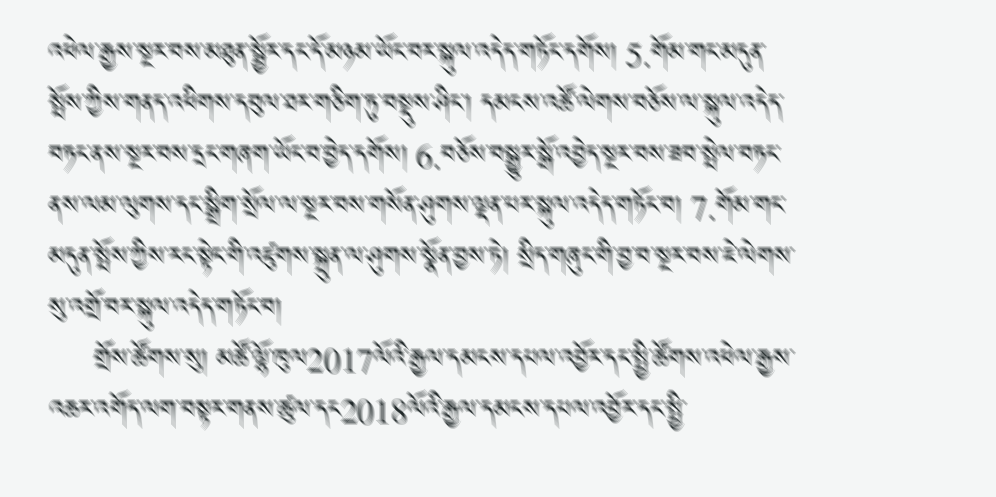འཕེལ་རྒྱས་སྔར་བས་མཐུན་སྦྱོར་དང་དོ་མཉམ་ཡོང་བར་སྐུལ་འདེད་གཏོང་དགོས། 5.གོམ་གང་མདུན་སྤོས་ཀྱིས་གནད་འཕིགས་དབུལ་ཐར་གཅིག་ཏུ་བསྡུས་ཤིང་། དམངས་འཚོ་ལེགས་བཅོས་ལ་སྐུལ་འདེད་བཏང་ནས་སྔར་བས་དྲང་གཞག་ཡོང་བ་བྱེད་དགོས། 6.བཅོས་བསྒྱུར་སྒོ་འབྱེད་སྔར་བས་ཟབ་སྤེལ་བཏང་ནས་ལམ་ལུགས་དང་སྒྲིག་སྲོལ་ལ་སྔར་བས་གསོན་ཤུགས་ལྡན་པར་སྐུལ་འདེད་གཏོང་བ། 7.གོམ་གང་མདུན་སྤོས་ཀྱིས་རང་སྟེང་གི་འཛུགས་སྐྲུན་ལ་ཤུགས་སྣོན་བྱས་ཏེ། སྲིད་གཞུང་གི་བྱ་བ་སྔར་བས་ཇེ་ལེགས་སུ་འགྲོ་བར་སྐུལ་འདེད་གཏོང་བ།
     གྲོས་ཚོགས་སུ། མཚོ་ལྷོ་ཁུལ2017ལོའི་རྒྱལ་དམངས་དཔལ་འབྱོར་དང་སྤྱི་ཚོགས་འཕེལ་རྒྱས་འཆར་འགོད་ལག་བསྟར་གནས་ཚུལ་དང2018ལོའི་རྒྱལ་དམངས་དཔལ་འབྱོར་དང་སྤྱི་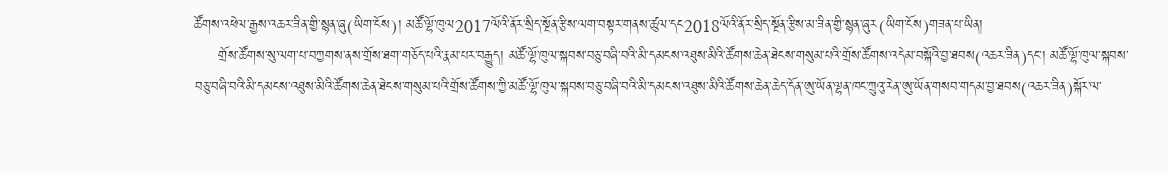ཚོགས་འཕེལ་རྒྱས་འཆར་ཟིན་གྱི་སྙན་ཞུ(ཡིག་ངོས)། མཚོ་ལྷོ་ཁུལ2017ལོའི་ནོར་སྲིད་སྔོན་རྩིས་ལག་བསྟར་གནས་ཚུལ་དང2018ལོའི་ནོར་སྲིད་སྔོན་རྩིས་མ་ཟིན་གྱི་སྙན་ཞུར(ཡིག་ངོས)གཟན་པ་ཡིན།
     གྲོས་ཚོགས་སུ་ལག་པ་བཀྱགས་ནས་གྲོས་ཐག་གཅོད་པའི་རྣམ་པར་བརྒྱུད། མཚོ་ལྷོ་ཁུལ་སྐབས་བཅུ་བཞི་བའི་མི་དམངས་འཐུས་མིའི་ཚོགས་ཆེན་ཐེངས་གསུམ་པའི་གྲོས་ཚོགས་འདེམ་བསྐོའི་བྱ་ཐབས(འཆར་ཟིན)དང་། མཚོ་ལྷོ་ཁུལ་སྐབས་བཅུ་བཞི་བའི་མི་དམངས་འཐུས་མིའི་ཚོགས་ཆེན་ཐེངས་གསུམ་པའི་གྲོས་ཚོགས་ཀྱི་མཚོ་ལྷོ་ཁུལ་སྐབས་བཅུ་བཞི་བའི་མི་དམངས་འཐུས་མིའི་ཚོགས་ཆེན་ཆེད་དོན་ཨུ་ཡོན་ལྷན་ཁང་ཀྲུའུ་རེན་ཨུ་ཡོན་གསབ་གདམ་བྱ་ཐབས(འཆར་ཟིན)སྐོར་ལ་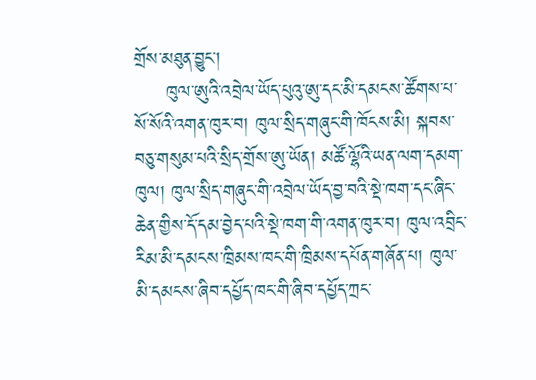གྲོས་མཐུན་བྱུང་།
     ཁུལ་ཨུའི་འབྲེལ་ཡོད་པུའུ་ཨུ་དང་མི་དམངས་ཚོགས་པ་སོ་སོའི་འགན་ཁུར་བ། ཁུལ་སྲིད་གཞུང་གི་ཁོངས་མི། སྐབས་བཅུ་གསུམ་པའི་སྲིད་གྲོས་ཨུ་ཡོན། མཚོ་ལྷོའི་ཡན་ལག་དམག་ཁུལ། ཁུལ་སྲིད་གཞུང་གི་འབྲེལ་ཡོད་བྱ་བའི་སྡེ་ཁག་དང་ཞིང་ཆེན་གྱིས་དོ་དམ་བྱེད་པའི་སྡེ་ཁག་གི་འགན་ཁུར་བ། ཁུལ་འབྲིང་རིམ་མི་དམངས་ཁྲིམས་ཁང་གི་ཁྲིམས་དཔོན་གཞོན་པ། ཁུལ་མི་དམངས་ཞིབ་དཔྱོད་ཁང་གི་ཞིབ་དཔྱོད་ཀྲང་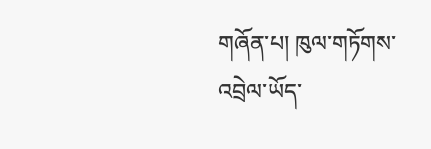གཞོན་པ། ཁུལ་གཏོགས་འབྲེལ་ཡོད་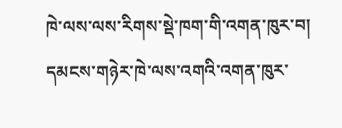ཁེ་ལས་ལས་རིགས་སྡེ་ཁག་གི་འགན་ཁུར་བ། དམངས་གཉེར་ཁེ་ལས་འགའི་འགན་ཁུར་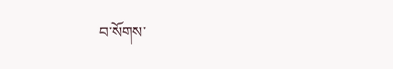བ་སོགས་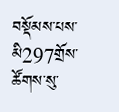བསྡོམས་པས་མི297གྲོས་ཚོགས་སུ་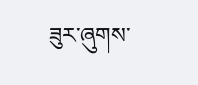ཟུར་ཞུགས་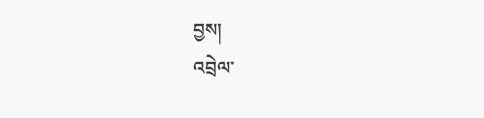བྱས།
འབྲེལ་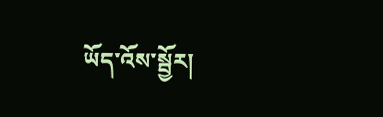ཡོད་འོས་སྦྱོར།